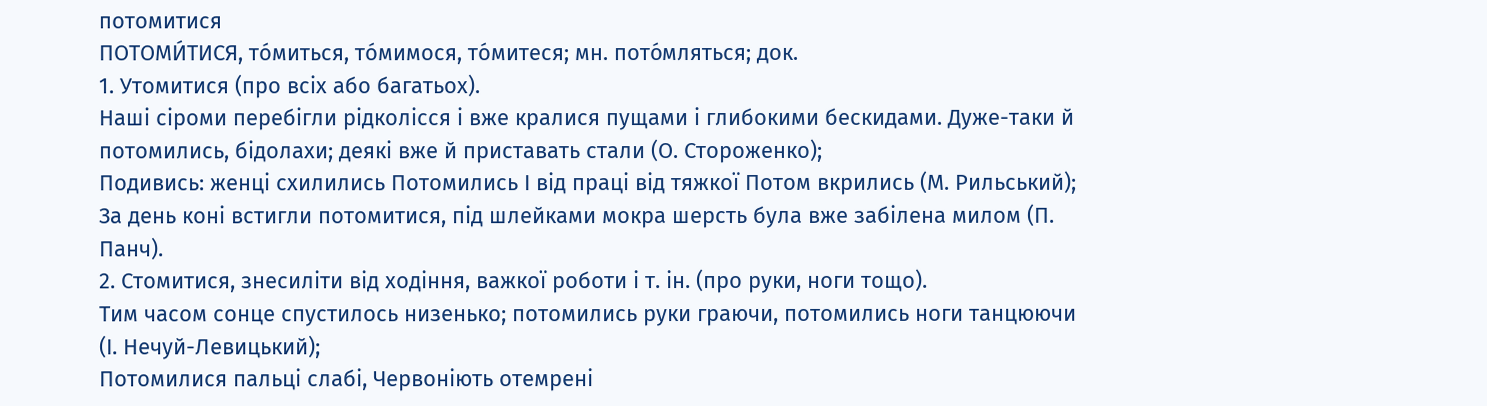потомитися
ПОТОМИ́ТИСЯ, то́миться, то́мимося, то́митеся; мн. пото́мляться; док.
1. Утомитися (про всіх або багатьох).
Наші сіроми перебігли рідколісся і вже кралися пущами і глибокими бескидами. Дуже-таки й потомились, бідолахи; деякі вже й приставать стали (О. Стороженко);
Подивись: женці схилились Потомились І від праці від тяжкої Потом вкрились (М. Рильський);
За день коні встигли потомитися, під шлейками мокра шерсть була вже забілена милом (П. Панч).
2. Стомитися, знесиліти від ходіння, важкої роботи і т. ін. (про руки, ноги тощо).
Тим часом сонце спустилось низенько; потомились руки граючи, потомились ноги танцюючи (І. Нечуй-Левицький);
Потомилися пальці слабі, Червоніють отемрені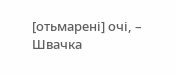[отьмарені] очі, – Швачка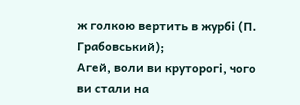ж голкою вертить в журбі (П. Грабовський);
Агей, воли ви круторогі, чого ви стали на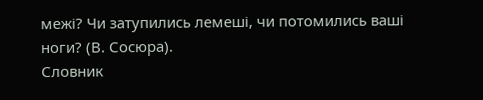межі? Чи затупились лемеші, чи потомились ваші ноги? (В. Сосюра).
Словник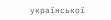української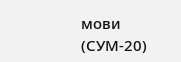мови (СУМ-20)